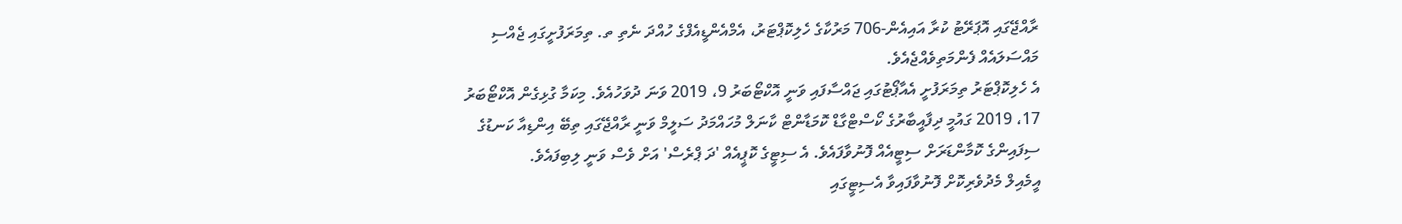ރާއްޖޭގައި އޮޕަރޭޓު ކުރާ އައިއެން-706 މަރުކާގެ ހެލިކޮޕްޓަރު، އެމްއެންޑީއެފްގެ ހުއްދަ ނެތި ތ. ތިމަރަފުށީގައި ޖެއްސި މައްސަލައެއް ފެންމަތިވެއްޖެއެވެ.
އެ ހެލިކޮޕްޓަރު ތިމަރަފުށީ އެއާޕޯޓުގައި ޖައްސާފައި ވަނީ އޮކްޓޯބަރު 9، 2019 ވަނަ ދުވަހުއެވެ. މިކަމާ ގުޅިގެން އޮކްޓޯބަރު 17، 2019 ގައުމީ ދިފާއީބާރުގެ ކޯސްޓްގާޑް ކޮމަޑާންޓް ކާނަލް މުހައްމަދު ސަލީމް ވަނީ ރާއްޖޭގައި ތިބޭ އިންޑިއާ ކަނޑުގެ ސިފައިންގެ ކޮމާންޑަރަށް ސިޓީއެއް ފޮނުވާފައެވެ. އެ ސިޓީގެ ކޮޕީއެއް 'ދަ ޕްރެސް' އަށް ވެސް ވަނީ ލިބިފައެވެ.
އީމެއިލް މެދުވެރިކޮށް ފޮނުވާފައިވާ އެސިޓީގައި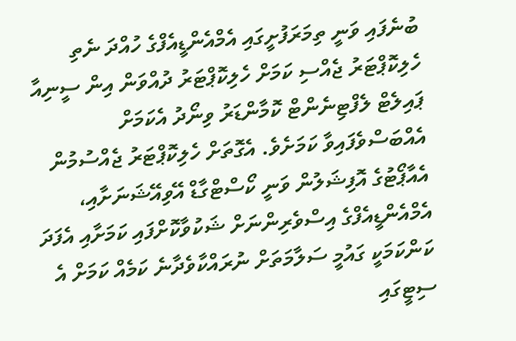ބުނެފައި ވަނީ ތިމަރަފުށީގައި އެމްއެންޑީއެފްގެ ހުއްދަ ނެތި ހެލިކޮޕްޓަރު ޖެއްސި ކަމަށް ހެލިކޮޕްޓަރު ދުއްވަން އިން ސީނިއާ ޕައިލެޓް ލެފްޓިނެންޓް ކޮމާންޑަރު ވިނޯދު އެކަމަށް އެއްބަސްވެފައިވާ ކަމަށެވެ. އެގޮތަށް ހެލިކޮޕްޓަރު ޖެއްސުމުން އެއާޕޯޓުގެ އޮފިޝަލުން ވަނީ ކޯސްޓްގާޑް އޭވިއޭޝަނަށާއި، އެމްއެންޑީއެފްގެ އިސްވެރިންނަށް ޝަކުވާކޮށްފައި ކަމަށާއި އެފަދަ ކަންކަމަކީ ގައުމީ ސަލާމަތަށް ނުރައްކާވެދާނެ ކަމެއް ކަމަށް އެ ސިޓީގައި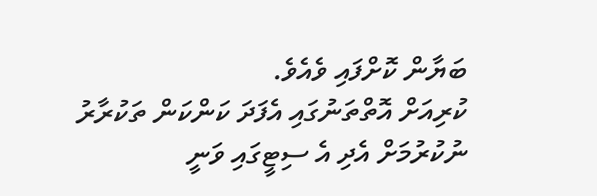ބަޔާން ކޮށްފައި ވެއެވެ.
ކުރިއަށް އޮތްތަނުގައި އެފަދަ ކަންކަން ތަކުރާރު ނުކުރުމަށް އެދި އެ ސިޓީގައި ވަނީ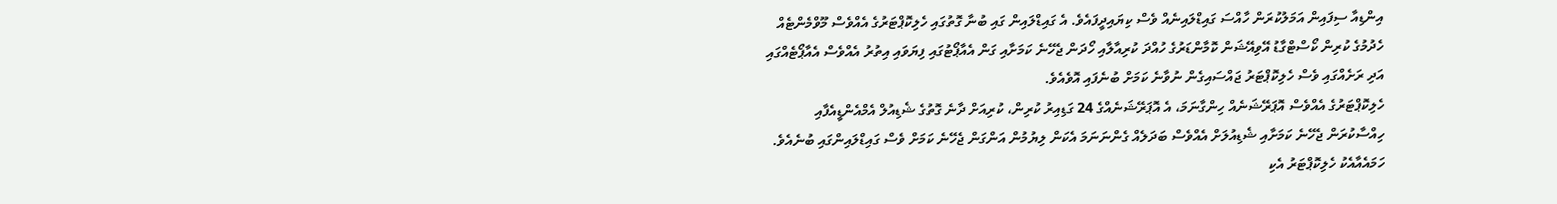އިންޑިއާ ސިފައިން އަމަލުކުރަން ހާއްސަ ގައިޑްލައިނެއް ވެސް ކިޔައިދީފައެވެ. އެ ގައިޑްލައިން ގައި ބުނާ ގޮތުގައި ހެލިކޮޕްޓަރުގެ އެއްވެސް މޫވްމެންޓެއް ހެދުމުގެ ކުރިން ކޯސްޓްގާޑު އޭވިއޭޝަން ކޮމާންޑަރުގެ ހުއްދަ ކުރިއާލާއި ހޯދަން ޖެހޭނެ ކަމަށާއި ގަން އެއާޕޯޓުގައި ފިޔަވައި އިތުރު އެއްވެސް އެއާޕޯޓެއްގައި އަދި ރަށެއްގައި ވެސް ހެލިކޮޕްޓަރު ޖައްސައިގެން ނުވާނެ ކަމަށް ބުނެފައި އޮވެއެވެ.
ހެލިކޮޕްޓަރުގެ އެއްވެސް އޮޕަރޭޝަނެއް ހިންގާނަމަ، އެ އޮޕަރޭޝަނެއްގެ 24 ގަޑިއިރު ކުރިން، ކުރިއަށް ދާނެ ގޮތުގެ ޝެޑިއުލް އެމްއެންޑީއެފާއި ހިއްސާކުރަން ޖެހޭނެ ކަމަށާއި ޝެޑިއުލަށް އެއްވެސް ބަދަލެއް ގެންނަނަމަ އެކަން ލިޔުމުން އަންގަން ޖެހޭނެ ކަމަށް ވެސް ގައިޑްލައިންގައި ބުނެއެވެ. ހަމައެއާއެކު ހެލިކޮޕްޓަރު އެކި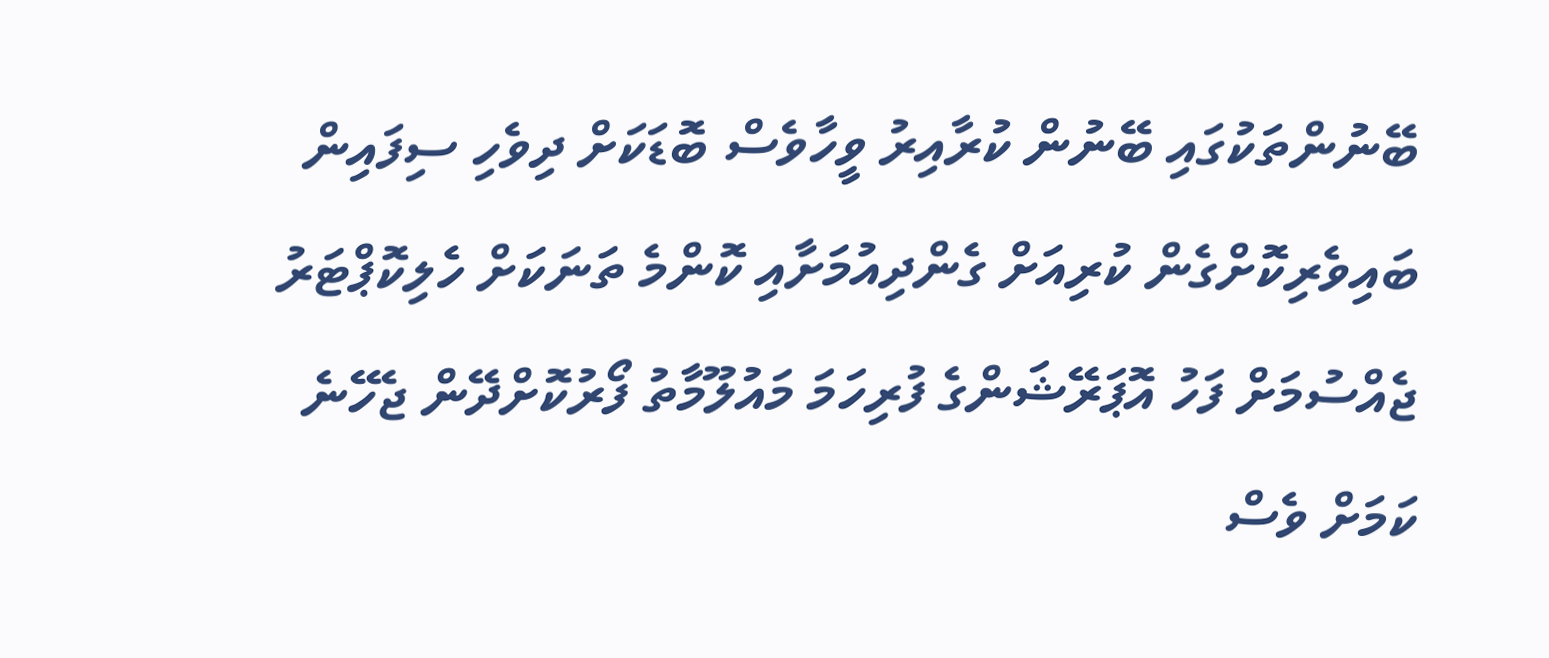ބޭނުންތަކުގައި ބޭނުން ކުރާއިރު ވީހާވެސް ބޮޑަކަށް ދިވެހި ސިފައިން ބައިވެރިކޮށްގެން ކުރިއަށް ގެންދިއުމަށާއި ކޮންމެ ތަނަކަށް ހެލިކޮޕްޓަރު ޖެއްސުމަށް ފަހު އޮޕަރޭޝަންގެ ފުރިހަމަ މައުލޫމާތު ފޯރުކޮށްދޭން ޖެހޭނެ ކަމަށް ވެސް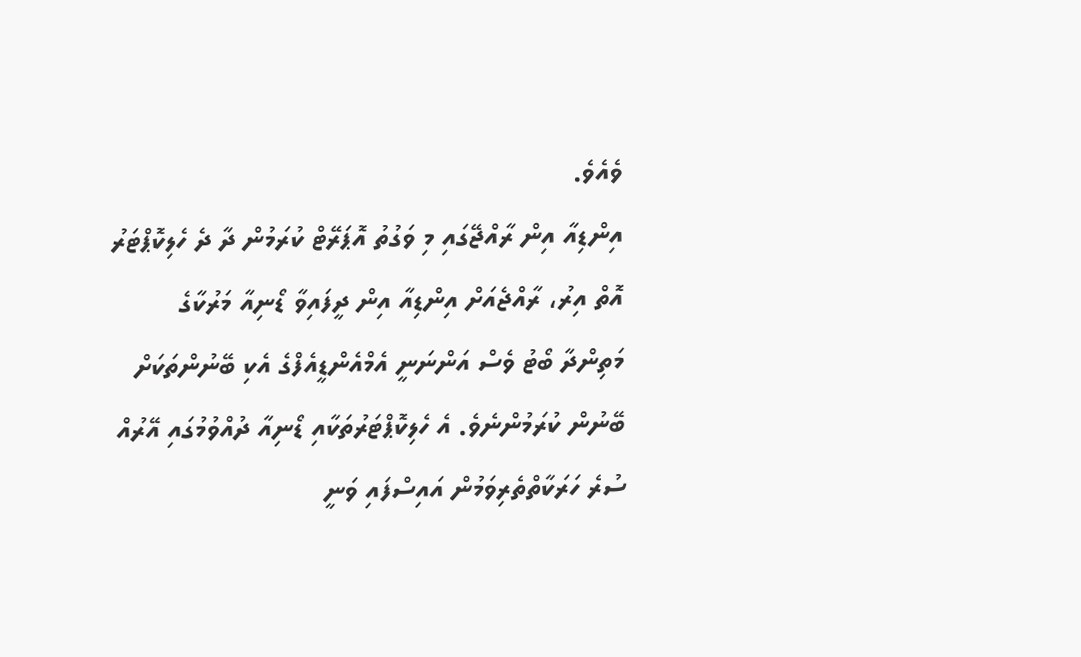ވެއެވެ.
އިންޑިއާ އިން ރާއްޖޭގައި މި ވަގުތު އޮޕަރޭޓް ކުރަމުން ދާ ދެ ހެލިކޮޕްޓަރު އޮތް އިރު، ރާއްޖެއަށް އިންޑިއާ އިން ދީފައިވާ ޑޯނިއާ މަރުކާގެ މަތިންދާ ބޯޓު ވެސް އަންނަނީ އެމްއެންޑީއެފްގެ އެކި ބޭނުންތަކަށް ބޭނުން ކުރަމުންނެވެ. އެ ހެލިކޮޕްޓަރުތަކާއި ޑޯނިއާ ދުއްވުމުގައި އޭރުއް ސުރެ ހަރަކާތްތެރިވަމުން އައިސްފައި ވަނީ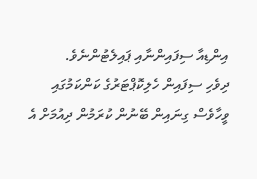އިންޑިއާ ސިފައިންނާއި ޕައިލެޓުންނެވެ.
ދިވެހި ސިފައިން ހެލިކޮޕްޓަރުގެ ކަންކަމުގައި ވީހާވެސް ގިނައިން ބޭނުން ކުރަމުން ދިއުމަށް އެ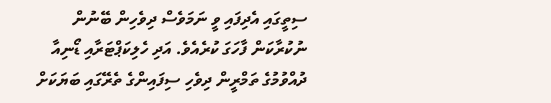ސިތީގައި އެދިފައި ވީ ނަމަވެސް ދިވެހިން ބޭނުން ނުކުރާކަން ފާހަގަ ކުރެއެވެ. އަދި ހެލިކަޕްޓަރާއި ޑޯނިއާ ދުއްވުމުގެ ތަމްރީން ދިވެހި ސިފައިންގެ ތެރޭގައި ބަޔަކަށް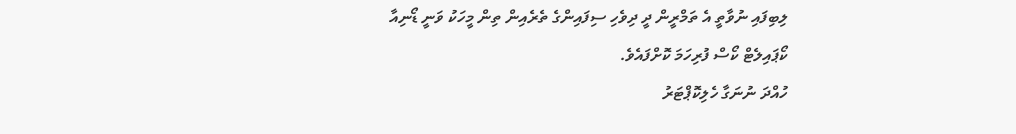ލިބިފައި ނުވާތީ އެ ތަމްރީން ދީ ދިވެހި ސިފައިންގެ ތެރެއިން ތިން މީހަކު ވަނީ ޑޯނިއާ ކޯޕައިލެޓް ކޯސް ފުރިހަމަ ކޮށްފައެވެ.
ހުއްދަ ނުނަގާ ހެލިކޮޕްޓަރު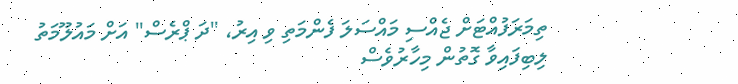ތިމަރަފުއްޓަށް ޖެއްސި މައްސަލަ ފެންމަތި ވި އިރު، "ދަ ޕްރެސް" އަށް މައުލޫމަތު ލިބިފައިވާ ގޮތުން މިހާރުވެސް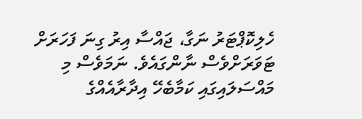ހެލިކޮޕްޓަރު ނަގާ، ޖައްސާ އިރު ގިނަ ފަހަރަށް ޓަވަރަށްވެސް ނާންގައެވެ. ނަމަވެސް މި މައްސަލައިގައި ކަމާބެހޭ އިދާރާއެއްގެ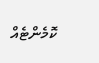ކޮމެންޓެއް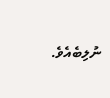ނުލިބެއެވެ.